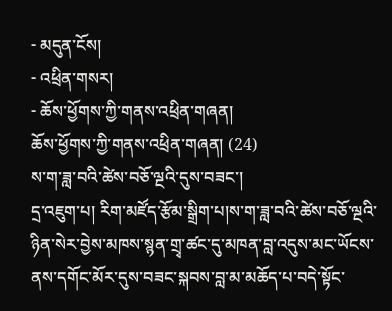- མདུན་ངོས།
- འཕྲིན་གསར།
- ཆོས་ཕྱོགས་ཀྱི་གནས་འཕྲིན་གཞན།
ཆོས་ཕྱོགས་ཀྱི་གནས་འཕྲིན་གཞན། (24)
ས་ག་ཟླ་བའི་ཚེས་བཅོ་ལྔའི་དུས་བཟང་།
དྲ་འཇུག་པ། རིག་མཛོད་རྩོམ་སྒྲིག་པ།ས་ག་ཟླ་བའི་ཚེས་བཅོ་ལྔའི་ཉིན་སེར་བྱེས་མཁས་སྙན་གྲྭ་ཚང་དུ་མཁན་བླ་འདུས་མང་ཡོངས་ནས་དགོང་མོར་དུས་བཟང་སྐབས་བླ་མ་མཆོད་པ་བདེ་སྟོང་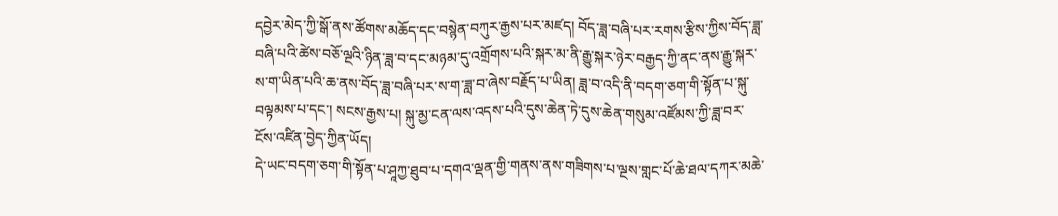དབྱེར་མེད་ཀྱི་སྒོ་ནས་ཚོགས་མཆོད་དང་བསྙེན་བཀུར་རྒྱས་པར་མཛད། བོད་ཟླ་བཞི་པར་རགས་རྩིས་ཀྱིས་བོད་ཟླ་བཞི་པའི་ཚེས་བཅོ་ལྔའི་ཉིན་ཟླ་བ་དང་མཉམ་དུ་འགྲོགས་པའི་སྐར་མ་ནི་རྒྱུ་སྐར་ཉེར་བརྒྱད་ཀྱི་ནང་ནས་རྒྱུ་སྐར་ས་ག་ཡིན་པའི་ཆ་ནས་བོད་ཟླ་བཞི་པར་ས་ག་ཟླ་བ་ཞེས་བརྗོད་པ་ཡིན། ཟླ་བ་འདི་ནི་བདག་ཅག་གི་སྟོན་པ་སྐུ་བལྟམས་པ་དང་། སངས་རྒྱས་པ། སྐུ་མྱ་ངན་ལས་འདས་པའི་དུས་ཆེན་ཏེ་དུས་ཆེན་གསུམ་འཛོམས་ཀྱི་ཟླ་བར་ངོས་འཛིན་བྱེད་ཀྱིན་ཡོད།
དེ་ཡང་བདག་ཅག་གི་སྟོན་པ་ཤཱཀྱ་ཐུབ་པ་དགའ་ལྡན་གྱི་གནས་ནས་གཟིགས་པ་ལྔས་གླང་པོ་ཆེ་ཐལ་དཀར་མཆེ་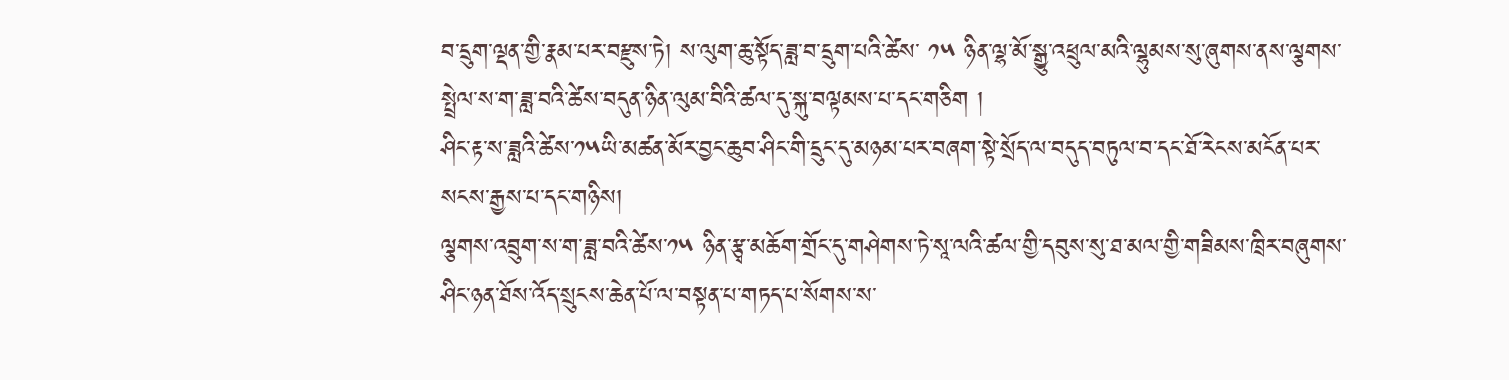བ་དྲུག་ལྡན་གྱི་རྣམ་པར་བརྫུས་ཏེ། ས་ལུག་ཆུ་སྟོད་ཟླ་བ་དྲུག་པའི་ཚེས་ ༡༥ ཉིན་ལྷ་མོ་སྒྱུ་འཕྲུལ་མའི་ལྷུམས་སུ་ཞུགས་ནས་ལྕགས་སྤྲེལ་ས་ག་ཟླ་བའི་ཚེས་བདུན་ཉིན་ལུམ་བིའི་ཚལ་དུ་སྐུ་བལྟམས་པ་དང་གཅིག །
ཤིང་རྟ་ས་ཟླའི་ཚེས་༡༥ཡི་མཚན་མོར་བྱང་ཆུབ་ཤིང་གི་དྲུང་དུ་མཉམ་པར་བཞག་སྟེ་སྲོད་ལ་བདུད་བཏུལ་བ་དང་ཐོ་རེངས་མངོན་པར་སངས་རྒྱས་པ་དང་གཉིས།
ལྕགས་འབྲུག་ས་ག་ཟླ་བའི་ཚེས་༡༥ ཉིན་རྩྭ་མཆོག་གྲོང་དུ་གཤེགས་ཏེ་སཱ་ལའི་ཚལ་གྱི་དབུས་སུ་ཐ་མལ་གྱི་གཟིམས་ཁྲིར་བཞུགས་ཤིང་ཉན་ཐོས་འོད་སྲུངས་ཆེན་པོ་ལ་བསྟན་པ་གཏད་པ་སོགས་ས་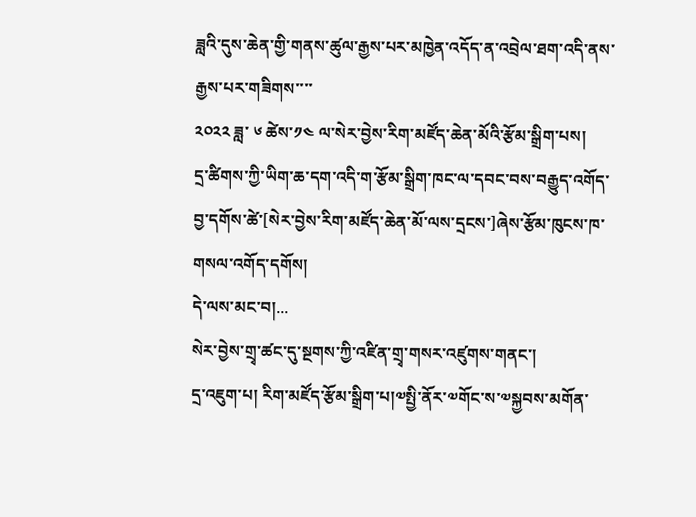ཟླའི་དུས་ཆེན་གྱི་གནས་ཚུལ་རྒྱས་པར་མཁྱེན་འདོད་ན་འབྲེལ་ཐག་འདི་ནས་རྒྱས་པར་གཟིགས་་་་
༢༠༢༢ ཟླ་ ༦ ཚེས་༡༤ ལ་སེར་བྱེས་རིག་མཛོད་ཆེན་མོའི་རྩོམ་སྒྲིག་པས།
དྲ་ཚིགས་ཀྱི་ཡིག་ཆ་དག་འདི་ག་རྩོམ་སྒྲིག་ཁང་ལ་དབང་བས་བརྒྱུད་འགོད་བྱ་དགོས་ཚེ་[སེར་བྱེས་རིག་མཛོད་ཆེན་མོ་ལས་དྲངས་]ཞེས་རྩོམ་ཁུངས་ཁ་གསལ་འགོད་དགོས།
དེ་ལས་མང་བ།...
སེར་བྱེས་གྲྭ་ཚང་དུ་སྔགས་ཀྱི་འཛིན་གྲྭ་གསར་འཛུགས་གནང་།
དྲ་འཇུག་པ། རིག་མཛོད་རྩོམ་སྒྲིག་པ།༧སྤྱི་ནོར་༧གོང་ས་༧སྐྱབས་མགོན་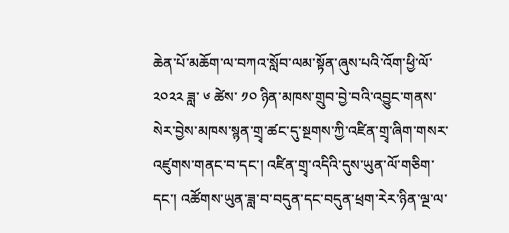ཆེན་པོ་མཆོག་ལ་བཀའ་སློབ་ལམ་སྟོན་ཞུས་པའི་འོག་ཕྱི་ལོ་༢༠༢༢ ཟླ་ ༦ ཚེས་ ༡༠ ཉིན་མཁས་གྲུབ་བྱེ་བའི་འབྱུང་གནས་སེར་བྱེས་མཁས་སྙན་གྲྭ་ཚང་དུ་སྔགས་ཀྱི་འཛིན་གྲྭ་ཞིག་གསར་འཛུགས་གནང་བ་དང་། འཛིན་གྲྭ་འདིའི་དུས་ཡུན་ལོ་གཅིག་དང་། འཚོགས་ཡུན་ཟླ་བ་བདུན་དང་བདུན་ཕྲག་རེར་ཉིན་ལྔ་ལ་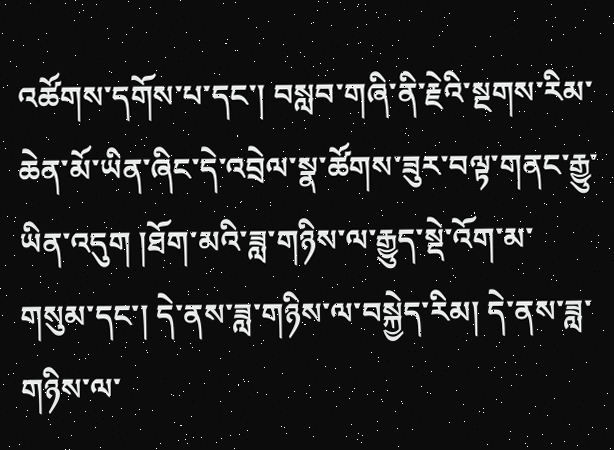འཚོགས་དགོས་པ་དང་། བསླབ་གཞི་ནི་རྗེའི་སྔགས་རིམ་ཆེན་མོ་ཡིན་ཞིང་དེ་འབྲེལ་སྣ་ཚོགས་ཟུར་བལྟ་གནང་རྒྱུ་ཡིན་འདུག །ཐོག་མའི་ཟླ་གཉིས་ལ་རྒྱུད་སྡེ་འོག་མ་གསུམ་དང་། དེ་ནས་ཟླ་གཉིས་ལ་བསྐྱེད་རིམ། དེ་ནས་ཟླ་གཉིས་ལ་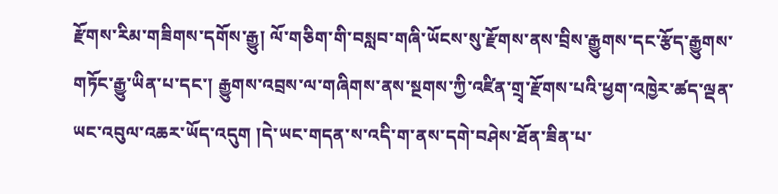རྫོགས་རིམ་གཟིགས་དགོས་རྒྱུ། ལོ་གཅིག་གི་བསླབ་གཞི་ཡོངས་སུ་རྫོགས་ནས་བྲིས་རྒྱུགས་དང་རྩོད་རྒྱུགས་གཏོང་རྒྱུ་ཡིན་པ་དང་། རྒྱུགས་འབྲས་ལ་གཞིགས་ནས་སྔགས་ཀྱི་འཛིན་གྲྭ་རྫོགས་པའི་ཕྱག་འཁྱེར་ཚད་ལྡན་ཡང་འབུལ་འཆར་ཡོད་འདུག །དེ་ཡང་གདན་ས་འདི་ག་ནས་དགེ་བཤེས་ཐོན་ཟིན་པ་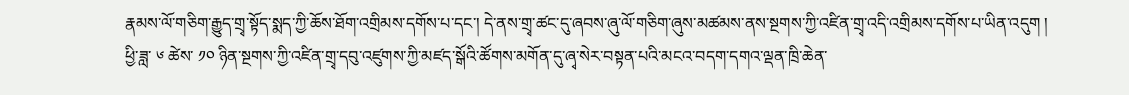རྣམས་ལོ་གཅིག་རྒྱུད་གྲྭ་སྟོད་སྨད་ཀྱི་ཆོས་ཐོག་འགྲིམས་དགོས་པ་དང་། དེ་ནས་གྲྭ་ཚང་དུ་ཞབས་ཞུ་ལོ་གཅིག་ཞུས་མཚམས་ནས་སྔགས་ཀྱི་འཛིན་གྲྭ་འདི་འགྲིམས་དགོས་པ་ཡིན་འདུག །
ཕྱི་ཟླ་ ༦ ཚེས་ ༡༠ ཉིན་སྔགས་ཀྱི་འཛིན་གྲྭ་དབུ་འཛུགས་ཀྱི་མཛད་སྒོའི་ཚོགས་མགོན་དུ་ཞྭ་སེར་བསྟན་པའི་མངའ་བདག་དགའ་ལྡན་ཁྲི་ཆེན་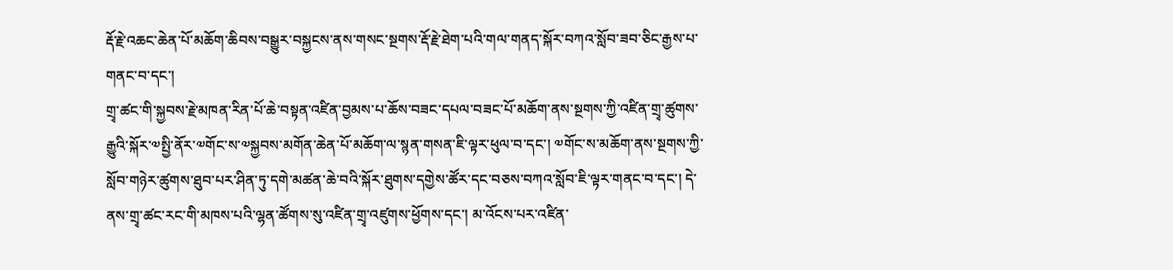རྡོ་རྗེ་འཆང་ཆེན་པོ་མཆོག་ཆིབས་བསྒྱུར་བསྐྱངས་ནས་གསང་སྔགས་རྡོ་རྗེ་ཐེག་པའི་གལ་གནད་སྐོར་བཀའ་སློབ་ཟབ་ཅིང་རྒྱས་པ་གནང་བ་དང་།
གྲྭ་ཚང་གི་སྐྱབས་རྗེ་མཁན་རིན་པོ་ཆེ་བསྟན་འཛིན་བྱམས་པ་ཆོས་བཟང་དཔལ་བཟང་པོ་མཆོག་ནས་སྔགས་ཀྱི་འཛིན་གྲྭ་ཚུགས་རྒྱུའི་སྐོར་༧སྤྱི་ནོར་༧གོང་ས་༧སྐྱབས་མགོན་ཆེན་པོ་མཆོག་ལ་སྙན་གསན་ཇི་ལྟར་ཕུལ་བ་དང་། ༧གོང་ས་མཆོག་ནས་སྔགས་ཀྱི་སློབ་གཉེར་ཚུགས་ཐུབ་པར་ཤིན་ཏུ་དགེ་མཚན་ཆེ་བའི་སྐོར་ཐུགས་དགྱེས་ཚོར་དང་བཅས་བཀའ་སློབ་ཇི་ལྟར་གནང་བ་དང་། དེ་ནས་གྲྭ་ཚང་རང་གི་མཁས་པའི་ལྷན་ཚོགས་སུ་འཛིན་གྲྭ་འཛུགས་ཕྱོགས་དང་། མ་འོངས་པར་འཛིན་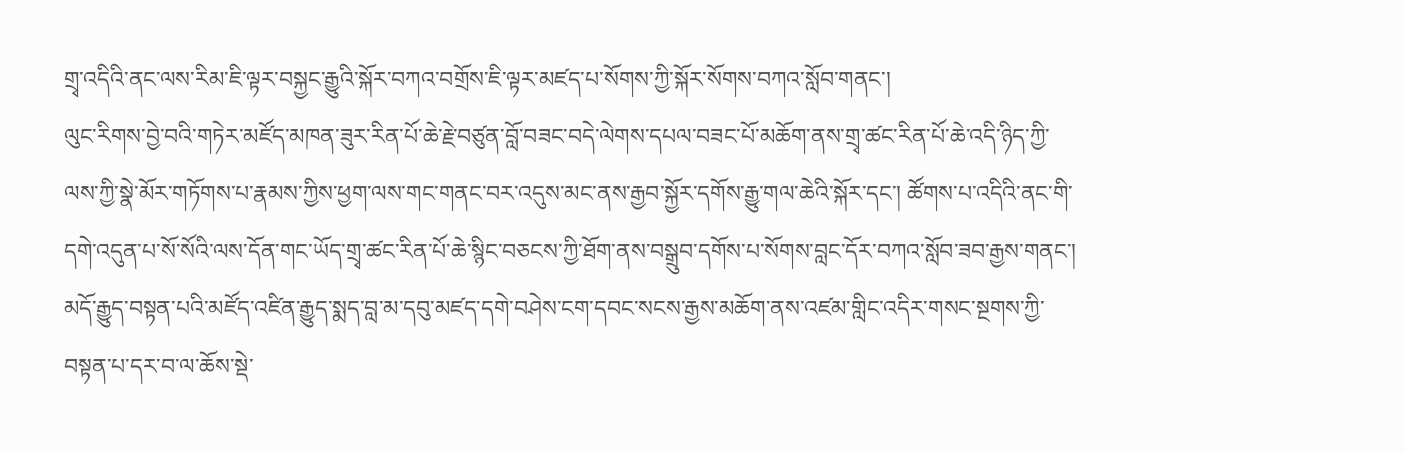གྲྭ་འདིའི་ནང་ལས་རིམ་ཇི་ལྟར་བསྐྱང་རྒྱུའི་སྐོར་བཀའ་བགྲོས་ཇི་ལྟར་མཛད་པ་སོགས་ཀྱི་སྐོར་སོགས་བཀའ་སློབ་གནང་།
ལུང་རིགས་བྱེ་བའི་གཏེར་མཛོད་མཁན་ཟུར་རིན་པོ་ཆེ་རྗེ་བཙུན་བློ་བཟང་བདེ་ལེགས་དཔལ་བཟང་པོ་མཆོག་ནས་གྲྭ་ཚང་རིན་པོ་ཆེ་འདི་ཉིད་ཀྱི་ལས་ཀྱི་སྣེ་མོར་གཏོགས་པ་རྣམས་ཀྱིས་ཕྱག་ལས་གང་གནང་བར་འདུས་མང་ནས་རྒྱབ་སྐྱོར་དགོས་རྒྱུ་གལ་ཆེའི་སྐོར་དང་། ཚོགས་པ་འདིའི་ནང་གི་དགེ་འདུན་པ་སོ་སོའི་ལས་དོན་གང་ཡོད་གྲྭ་ཚང་རིན་པོ་ཆེ་སྙིང་བཅངས་ཀྱི་ཐོག་ནས་བསྒྲུབ་དགོས་པ་སོགས་བླང་དོར་བཀའ་སློབ་ཟབ་རྒྱས་གནང་།
མདོ་རྒྱུད་བསྟན་པའི་མཛོད་འཛིན་རྒྱུད་སྨད་བླ་མ་དབུ་མཛད་དགེ་བཤེས་ངག་དབང་སངས་རྒྱས་མཆོག་ནས་འཛམ་གླིང་འདིར་གསང་སྔགས་ཀྱི་བསྟན་པ་དར་བ་ལ་ཆོས་སྡེ་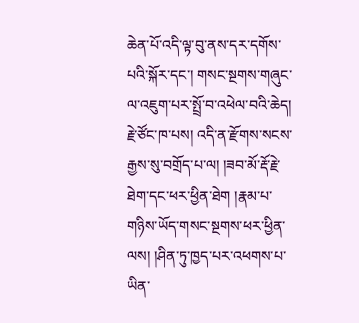ཆེན་པོ་འདི་ལྟ་བུ་ནས་དར་དགོས་པའི་སྐོར་དང་། གསང་སྔགས་གཞུང་ལ་འཇུག་པར་སྤྲོ་བ་འཕེལ་བའི་ཆེད། རྗེ་ཙོང་ཁ་པས། འདི་ན་རྫོགས་སངས་རྒྱས་སུ་བགྲོད་པ་ལ། །ཟབ་མོ་རྡོ་རྗེ་ཐེག་དང་ཕར་ཕྱིན་ཐེག །རྣམ་པ་གཉིས་ཡོད་གསང་སྔགས་ཕར་ཕྱིན་ལས། །ཤིན་ཏུ་ཁྱད་པར་འཕགས་པ་ཡིན་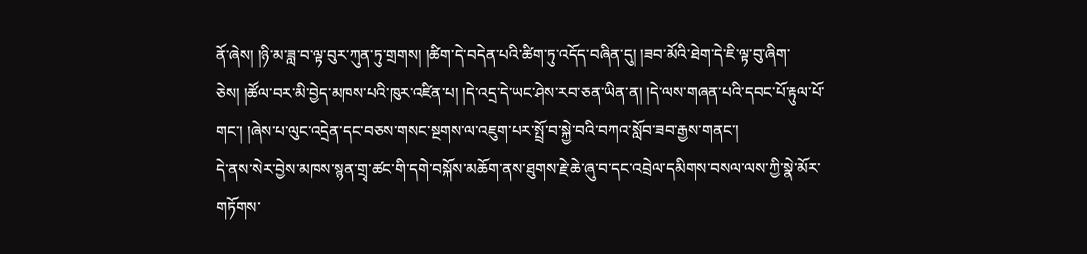ནོ་ཞེས། །ཉི་མ་ཟླ་བ་ལྟ་བུར་ཀུན་ཏུ་གྲགས། །ཚིག་དེ་བདེན་པའི་ཚིག་ཏུ་འདོད་བཞིན་དུ། །ཟབ་མོའི་ཐེག་དེ་ཇི་ལྟ་བུ་ཞིག་ཅེས། །ཚོལ་བར་མི་བྱེད་མཁས་པའི་ཁུར་འཛིན་པ། །དེ་འདྲ་དེ་ཡང་ཤེས་རབ་ཅན་ཡིན་ན། །དེ་ལས་གཞན་པའི་དབང་པོ་རྟུལ་པོ་གང་། །ཞེས་པ་ལུང་འདྲེན་དང་བཅས་གསང་སྔགས་ལ་འཇུག་པར་སྤྲོ་བ་སྐྱེ་བའི་བཀའ་སློབ་ཟབ་རྒྱས་གནང་།
དེ་ནས་སེར་བྱེས་མཁས་སྙན་གྲྭ་ཚང་གི་དགེ་བསྐོས་མཆོག་ནས་ཐུགས་རྗེ་ཆེ་ཞུ་བ་དང་འབྲེལ་དམིགས་བསལ་ལས་ཀྱི་སྣེ་མོར་གཏོགས་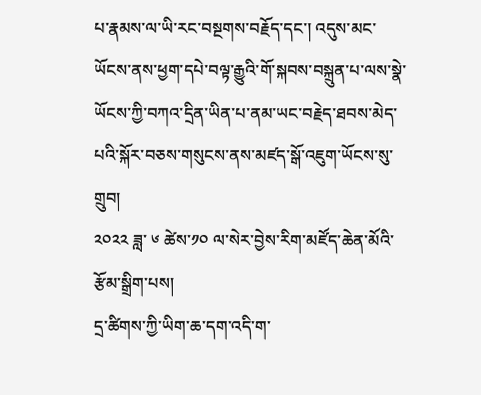པ་རྣམས་ལ་ཡི་རང་བསྔགས་བརྗོད་དང་། འདུས་མང་ཡོངས་ནས་ཕྱག་དཔེ་བལྟ་རྒྱུའི་གོ་སྐབས་བསྐྲུན་པ་ལས་སྣེ་ཡོངས་ཀྱི་བཀའ་དྲིན་ཡིན་པ་ནམ་ཡང་བརྗེད་ཐབས་མེད་པའི་སྐོར་བཅས་གསུངས་ནས་མཛད་སྒོ་འཇུག་ཡོངས་སུ་གྲུབ།
༢༠༢༢ ཟླ་ ༦ ཚེས་༡༠ ལ་སེར་བྱེས་རིག་མཛོད་ཆེན་མོའི་རྩོམ་སྒྲིག་པས།
དྲ་ཚིགས་ཀྱི་ཡིག་ཆ་དག་འདི་ག་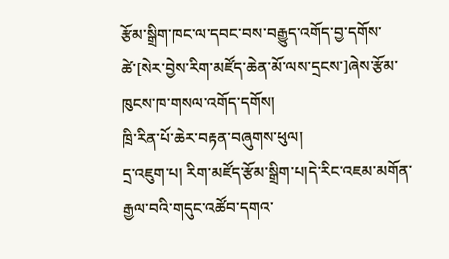རྩོམ་སྒྲིག་ཁང་ལ་དབང་བས་བརྒྱུད་འགོད་བྱ་དགོས་ཚེ་[སེར་བྱེས་རིག་མཛོད་ཆེན་མོ་ལས་དྲངས་]ཞེས་རྩོམ་ཁུངས་ཁ་གསལ་འགོད་དགོས།
ཁྲི་རིན་པོ་ཆེར་བརྟན་བཞུགས་ཕུལ།
དྲ་འཇུག་པ། རིག་མཛོད་རྩོམ་སྒྲིག་པ།དེ་རིང་འཇམ་མགོན་རྒྱལ་བའི་གདུང་འཚོབ་དགའ་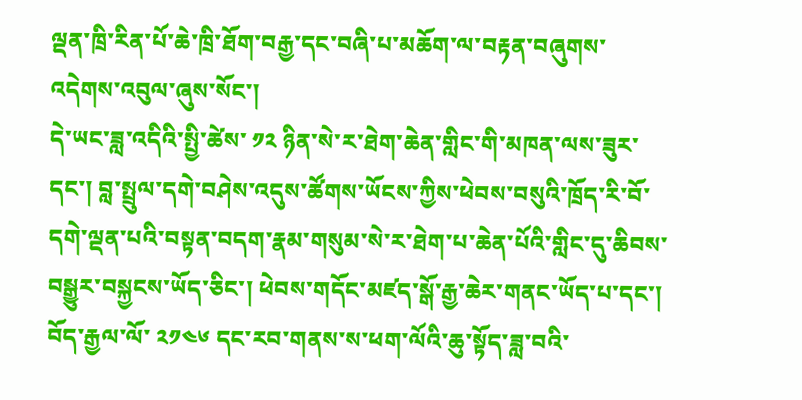ལྡན་ཁྲི་རིན་པོ་ཆེ་ཁྲི་ཐོག་བརྒྱ་དང་བཞི་པ་མཆོག་ལ་བརྟན་བཞུགས་འདེགས་འབུལ་ཞུས་སོང་།
དེ་ཡང་ཟླ་འདིའི་སྤྱི་ཚེས་ ༡༢ ཉིན་སེ་ར་ཐེག་ཆེན་གླིང་གི་མཁན་ལས་ཟུར་དང་། བླ་སྤྲུལ་དགེ་བཤེས་འདུས་ཚོགས་ཡོངས་ཀྱིས་ཕེབས་བསུའི་ཁྲོད་རི་བོ་དགེ་ལྡན་པའི་བསྟན་བདག་རྣམ་གསུམ་སེ་ར་ཐེག་པ་ཆེན་པོའི་གླིང་དུ་ཆིབས་བསྒྱུར་བསྐྱངས་ཡོད་ཅིང་། ཕེབས་གདོང་མཛད་སྒོ་རྒྱ་ཆེར་གནང་ཡོད་པ་དང་།
བོད་རྒྱལ་ལོ་ ༢༡༤༦ དང་རབ་གནས་ས་ཕག་ལོའི་ཆུ་སྟོད་ཟླ་བའི་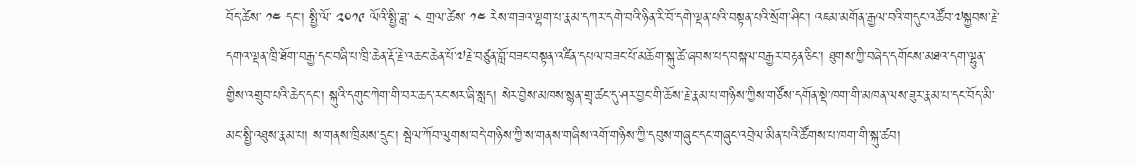བོད་ཚེས་ ༡༤ དང་། སྤྱི་ལོ་ ༢༠༡༩ ལོའི་སྤྱི་ཟླ་ ༨ གྲལ་ཚེས་ ༡༤ རེས་གཟའ་ལྷག་པ་རྣམ་དཀར་དགེ་བའི་ཉིན་རི་བོ་དགེ་ལྡན་པའི་བསྟན་པའི་སྲོག་ཤིང་། འཇམ་མགོན་རྒྱལ་བའི་གདུང་འཚོབ་༧སྐྱབས་རྗེ་དགའ་ལྡན་ཁྲི་ཐོག་བརྒྱ་དང་བཞི་པ་ཁྲི་ཆེན་རྡོ་རྗེ་འཆང་ཆེན་པོ་༧རྗེ་བཙུན་བློ་བཟང་བསྟན་འཛིན་དཔལ་བཟང་པོ་མཆོག་སྐུ་ཚེ་ཞབས་པད་བསྐལ་བརྒྱར་བརྟན་ཅིང་། ཐུགས་ཀྱི་བཞེད་དགོངས་མཐའ་དག་ལྷུན་གྱིས་འགྲུབ་པའི་ཆེད་དང་། སྐུའི་དགུང་ཀེག་གི་བར་ཆད་རང་སར་ཞི་སླད། སེར་བྱེས་མཁས་སྙན་གྲྭ་ཚང་དུ་ཤར་བྱང་གི་ཆོས་རྗེ་རྣམ་པ་གཉིས་ཀྱིས་གཙོས་དགོན་སྡེ་ཁག་གི་མཁན་ལས་ཟུར་རྣམ་པ་དང་བོད་མི་མང་སྤྱི་འཐུས་རྣམ་པ། ས་གནས་ཁྲིམས་དྲུང་། སྦེལ་ཀོབ་ལུགས་བདེ་གཉིས་ཀྱི་ས་གནས་གཞིས་འགོ་གཉིས་ཀྱི་དབུས་གཞུང་དང་གཞུང་འབྲེལ་མིན་པའི་ཚོགས་པ་ཁག་གི་སྐུ་ཚབ།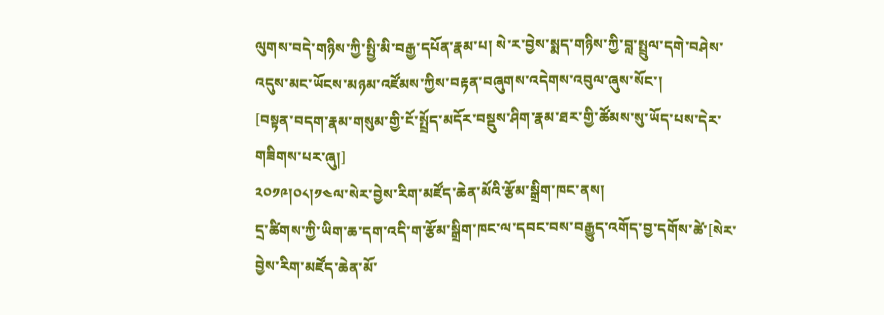ལུགས་བདེ་གཉིས་ཀྱི་སྤྱི་མི་བརྒྱ་དཔོན་རྣམ་པ། སེ་ར་བྱེས་སྨད་གཉིས་ཀྱི་བླ་སྤྲུལ་དགེ་བཤེས་འདུས་མང་ཡོངས་མཉམ་འཛོམས་ཀྱིས་བརྟན་བཞུགས་འདེགས་འབུལ་ཞུས་སོང་།
[བསྟན་བདག་རྣམ་གསུམ་གྱི་ངོ་སྤྲོད་མདོར་བསྡུས་ཤིག་རྣམ་ཐར་གྱི་ཚོམས་སུ་ཡོད་པས་དེར་གཟིགས་པར་ཞུ།]
༢༠༡༩།༠༨།༡༤ལ་སེར་བྱེས་རིག་མཛོད་ཆེན་མོའི་རྩོམ་སྒྲིག་ཁང་ནས།
དྲ་ཚིགས་ཀྱི་ཡིག་ཆ་དག་འདི་ག་རྩོམ་སྒྲིག་ཁང་ལ་དབང་བས་བརྒྱུད་འགོད་བྱ་དགོས་ཚེ་[སེར་བྱེས་རིག་མཛོད་ཆེན་མོ་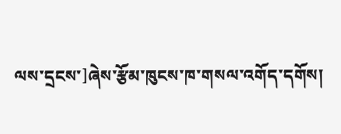ལས་དྲངས་]ཞེས་རྩོམ་ཁུངས་ཁ་གསལ་འགོད་དགོས།